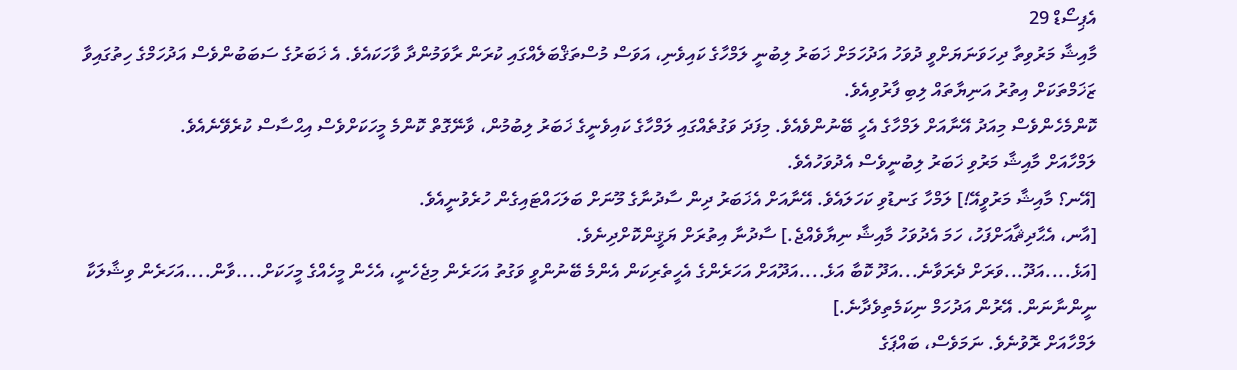އެޕިސޯޑް 29
މާއިޝާ މަރުވިތާ ދިހަވަނަޔަށްވީ ދުވަހު އަދުހަމަށް ޚަބަރު ލިބުނީ ލަމްހާގެ ކައިވެނި، އަވަސް މުސްތަޤްބަލެއްގައި ކުރަން ރާވަމުންދާ ވާހަކައެވެ. އެ ޚަބަރުގެ ސަބަބުންވެސް އަދުހަމްގެ ހިތުގައިވާ ޒަޚަމްތަކަށް އިތުރު އަނިޔާތައް ލިބި ފާރުވިއެވެ.
ކޮންމެހެންވެސް މިއަދު އޭނާއަށް ލަމްހާގެ އެހީ ބޭނުންވެއެވެ. މިފަދަ ވަގުތެއްގައި ލަމްހާގެ ކައިވެނީގެ ޚަބަރު ލިބުމުން، ވާނޭގޮތް ކޮންމެ މީހަކަށްވެސް އިޙްސާސް ކުރެވޭނެއެވެ.
ލަމްހާއަށް މާއިޝާ މަރުވި ޚަބަރު ލިބުނީވެސް އެދުވަހުއެވެ.
[އޭނ؟ މާއިޝާ މަރުވީއޭ!] ލަމްހާ ގަނޑުވި ކަހަލައެވެ. އޭނާއަށް އެޚަބަރު ދިން ސާދުނާގެ މޫނަށް ބަލަހައްޓައިގެން ހުރެވުނީއެވެ.
[އާނ، އެޙާދިޘާއަށްފަހު، ހަމަ އެދުވަހު މާއިޝާ ނިޔާވެއްޖެ.] ސާދުނާ އިތުރަށް ޔަޤީންކޮށްދިނެވެ.
[އަޅެ....އަދޫ...ވަރަށް ދެރަވާނެ...އަދޫ ކޮބާ އަޅެ....އަދޫއަށް އަހަރެންގެ އެހީތެރިކަން އެންމެ ބޭނުންވީ ވަގުތު އަހަރެން މިޖެހެނީ، އެހެން މީހެއްގެ މީހަކަށް....ވާން....އަހަރެން ވިޝާލަކާ ނީންނާނަން. އޭރުން އަދުހަމް ނިކަމެތިވެދާނެ.]
ލަމްހާއަށް ރޮވުނެވެ. ނަމަވެސް، ބައްޕަގެ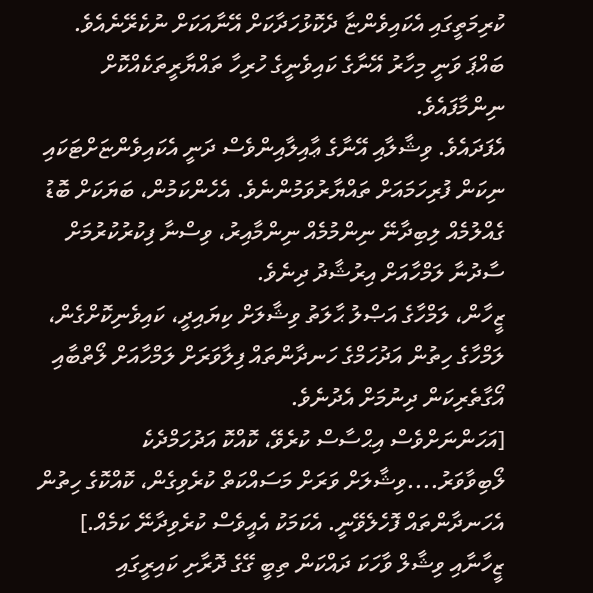ކުރިމަތީގައި އެކައިވެންޏާ ދެކޮޅުހަދާކަށް އޭނާއަކަށް ނުކެރޭނެއެވެ. ބައްޕަ ވަނީ މިހާރު އޭނާގެ ކައިވެނީގެ ހުރިހާ ތައްޔާރީތަކެއްކޮށް ނިންމާފައެވެ.
އެފަދައެވެ. ވިޝާލާއި އޭނާގެ ޢާއިލާއިންވެސް ދަނީ އެކައިވެންޏަށްޓަކައި ނިކަން ފުރިހަމައަށް ތައްޔާރުވަމުންނެވެ. އެހެންކަމުން، ބަޔަކަށް ބޮޑު ގެއްލުމެއް ލިބިދާނޭ ނިންމުމެއް ނިންމާއިރު، ވިސްނާ ފިކުރުކުރުމަށް ސާދުނާ ލަމްހާއަށް އިރުޝާދު ދިނެވެ.
ޒީހާން، ލަމްހާގެ އަޞްލު ޙާލަތު ވިޝާލަށް ކިޔައިދީ، ކައިވެނިކޮށްގެން، ލަމްހާގެ ހިތުން އަދުހަމްގެ ހަނދާންތައް ފިލާވަރަށް ލަމްހާއަށް ލޯތްބާއި އޯގާތެރިކަން ދިނުމަށް އެދުނެވެ.
[އަހަންނަށްވެސް އިޙްސާސް ކުރެވޭ، ކޮއްކޮ އަދުހަމްދެކެ ލޯބިވާވަރު....ވިޝާލަށް ވަރަށް މަސައްކަތް ކުރެވިގެން، ކޮއްކޮގެ ހިތުން އެހަނދާންތައް ފޮހެލެވޭނީ. އެކަމަކު އެއީވެސް ކުރެވިދާނޭ ކަމެއް.] ޒީހާނާއި ވިޝާލް ވާހަކަ ދައްކަން ތިބީ ގޭގެ ދޮރާށި ކައިރީގައި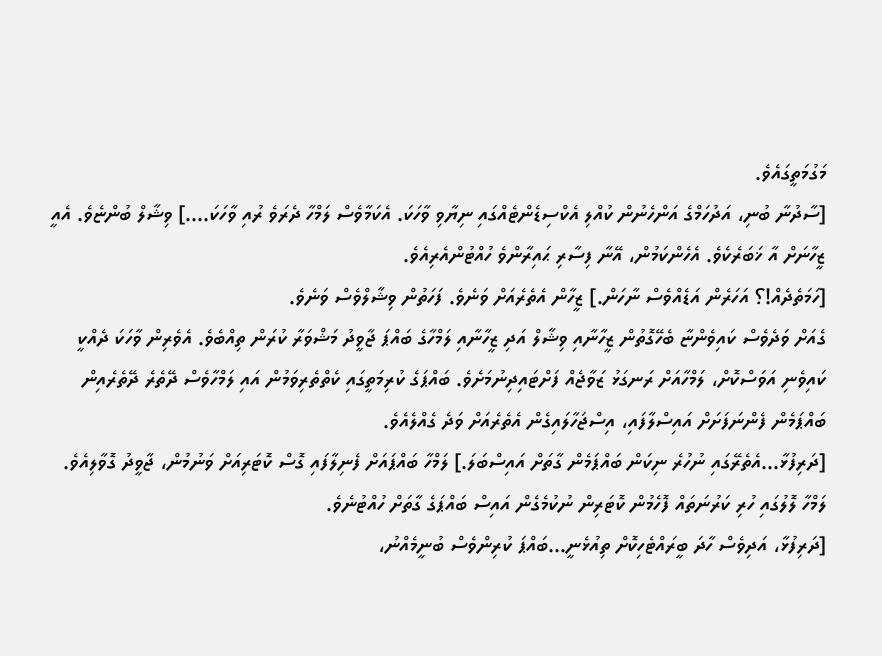މަގުމަތީގައެވެ.
[ސާދުނާ ބުނި، އަދުހަމްގެ އަންހެނުން ކުއްލި އެކްސިޑެންޓެއްގައި ނިޔާވި ވާހަކަ. އެކަމާވެސް ލަމްހާ ދެރަވެ ރުއި ވާހަކަ....] ވިޝާލް ބުންޏެވެ. އެއީ ޒީހާނަށް އާ ޚަބަރެކެވެ. އެހެންކަމުން، އޭނާ ފިސާރި ޙައިރާންވެ ހުއްޓުންއެރިއެވެ.
[ހަމަތެދެއް!؟ އަހަރެން އަޑެއްވެސް ނާހަން.] ޒީހާން އެތެރެއަށް ވަނެވެ. ފަހަތުން ވިޝާލްވެސް ވަނެވެ.
ގެއަށް ވަދެވެސް ކައިވެންޏާ ބެހޭގޮތުން ޒީހާނާއި ވިޝާލް އަދި ޒީހާނާއި ލަމްހާގެ ބައްޕަ ޖާވީދު މަޝްވަރާ ކުރަން ތިއްބެވެ. އެވެރިން ވާހަކަ ދެއްކީ ކައިވެނި އަވަސްކޮށް، ލަމްހާއަށް ރަނގަޅު ޒަވާޖެއް ފަށްޓައިދިނުމަށެވެ. ބައްޕަގެ ކުރިމަތީގައި ކެތްތެރިވަމުން އައި ލަމްހާވެސް ދޭތެރެ ދޭތެރެއިން ބައްޕަމެން ފެންނަފަށަށް އައިސްލާފައި، އިސްޖަހާލައިގެން އެތެރެއަށް ވަދެ ގެއްލެއެވެ.
[ދަރިފުޅާ...އެތެރޭގައި ނުހުރެ ނިކަން ބައްޕަމެން ގާތަށް އައިސްބަލަ.] ލަމްހާ ބައްޕައަށް ފެނިލާފައި ގޮސް ކޮޓަރިއަށް ވަނުމުން، ޖާވީދު ގޮވާލިއެވެ. ލަމްހާ ލޮލުގައި ހުރި ކަރުނަތައް ފޮހެމުން ކޮޓަރިން ނުކުމެގެން އައިސް ބައްޕަގެ ގާތަށް ހުއްޓުނެވެ.
[ދަރިފުޅާ، އަދިވެސް ހާދަ ބީރައްޓެހިކޮށް ތިއުޅެނީ...ބައްޕަ ކުރިންވެސް ބުނީމެއްނު،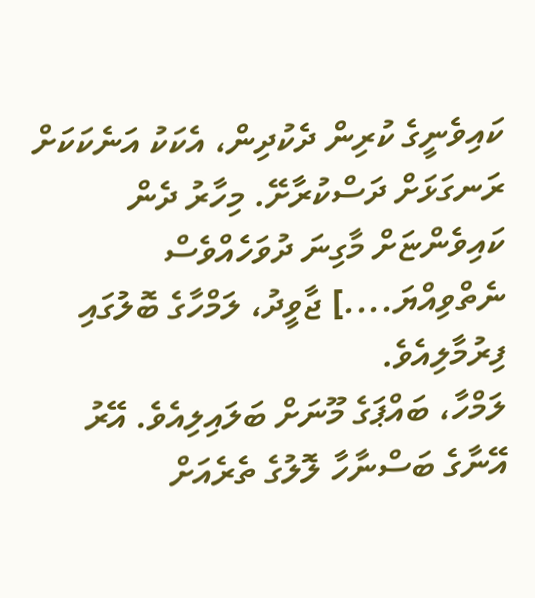ކައިވެނީގެ ކުރިން ދެކުދިން، އެކަކު އަނެކަކަށް ރަނގަޅަށް ދަސްކުރާށޭ. މިހާރު ދެން ކައިވެންޏަށް މާގިނަ ދުވަހެއްވެސް ނެތްވިއްޔަ....] ޖާވީދު، ލަމްހާގެ ބޮލުގައި ފިރުމާލިއެވެ.
ލަމްހާ، ބައްޕަގެ މޫނަށް ބަލައިލިއެވެ. އޭރު އޭނާގެ ބަސްނާހާ ލޮލުގެ ތެރެއަށް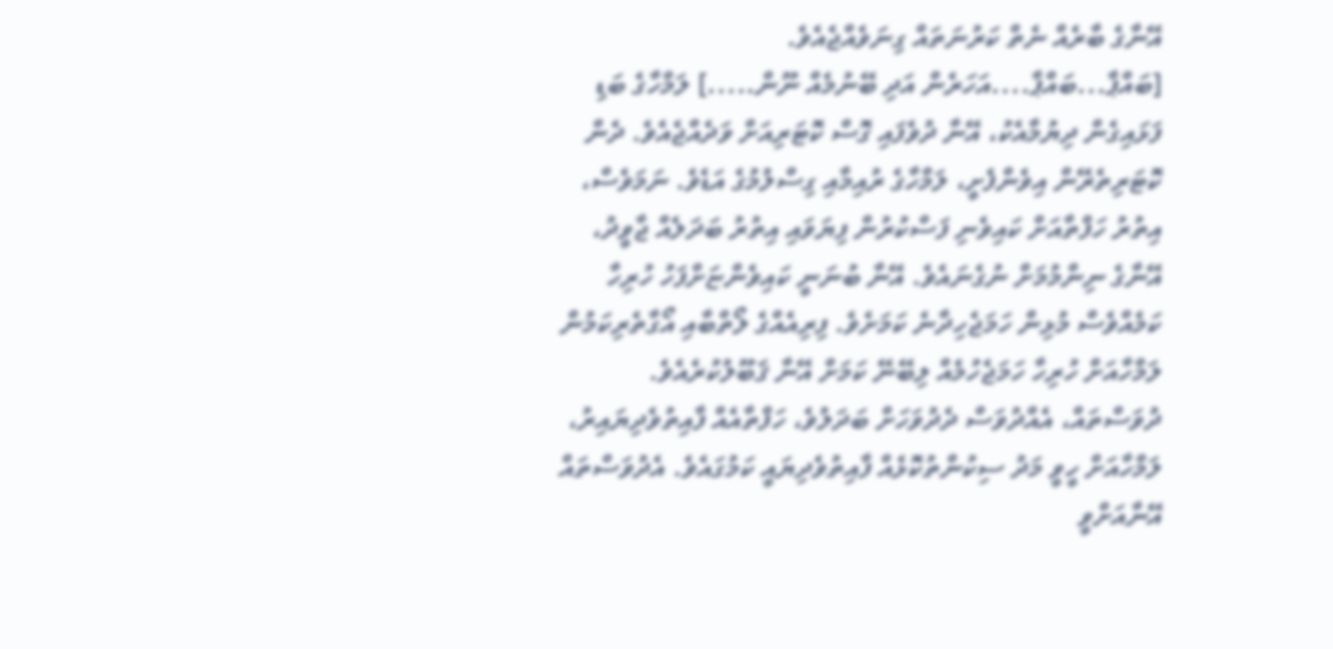އޭނާގެ ބާރެއް ނެތް ކަރުނަތައް ގިނަވެއްޖެއެވެ.
[ބައްޕާ...ބައްޕާ....އަހަރެން އަދި ބޭނުމެއް ނޫން.....] ލަމްހާގެ ބަޑި ފަޅައިގެން ދިޔުމާއެކު، އޭނާ ދުވެފައި ގޮސް ކޮޓަރިއަށް ވަދެއްޖެއެވެ. ދެން ކޮޓަރިތެރޭން އިވެންފެށީ، ލަމްހާގެ ރުއިމާއި ގިސްލުމުގެ އަޑެވެ. ނަމަވެސް، އިތުރު ހަފްތާއަށް ކައިވެނި ފަސްކުރުން ފިޔަވައި އިތުރު ބަދަލެއް ޖާވީދު، އޭނާގެ ނިންމުމަށް ނުގެނައެވެ. އޭނާ ބުނަނީ ކައިވެންޏަށްފަހު ހުރިހާ ކަމެއްވެސް މުޅިން ހަމަޖެހިދާނެ ކަމަށެވެ. ފިރިއެއްގެ ލޯތްބާއި އޯގާތެރިކަމުން ލަމްހާއަށް ހުރިހާ ހަމަޖެހުމެއް ލިބޭނޭ ކަމަށް އޭނާ ޤަބޫލުކުރެއެވެ.
ދުވަސްތައް، އެއްދުވަސް ދެދުވަހަށް ބަދަލުވެ، ހަފްތާއެއް ފާއިތުވެދިޔައިރު، ލަމްހާއަށް ހީވީ މަދު ސިކުންތުކޮޅެއް ފާއިތުވެދިޔައީ ކަމުގައެވެ. އެދުވަސްތައް އޭނާއަށްވީ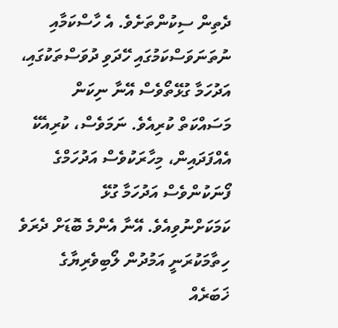ދެތިން ސިކުންތަށެވެ. އެ ހާސްކަމާއި ނުތަނަވަސްކަމުގައި ހޭދަވި ދުވަސްތަކުގައި، އަދުހަމާ ގުޅޭތޯވެސް އޭނާ ނިކަން މަސައްކަތް ކުރިއެވެ. ނަމަވެސް، ކުރިއެކޭ އެއްފަދައިން، މިހާރަކުވެސް އަދުހަމްގެ ފޯނަކުންވެސް އަދުހަމާ ގުޅޭ ކަމަކަށްނުވިއެވެ. އޭނާ އެންމެ ބޮޑަށް ދެރަވެ ހިތާމަކުރަނީ އަމުދުން ލޯބިވެރިޔާގެ ޚަބަރެއް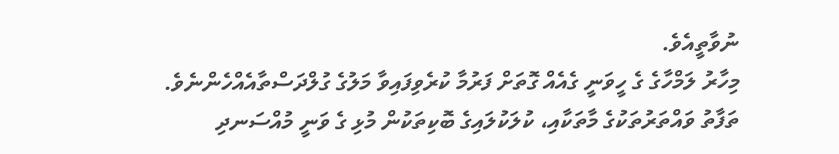ނުވާތީއެވެ.
މިހާރު ލަމްހާގެ ގެ ހީވަނީ ގެއެއް ގޮތަށް ފަރުމާ ކުރެވިފައިވާ މަލުގެ ގުލްދަސްތާއެއްހެންނެވެ. ތަފާތު ވައްތަރުތަކުގެ މާތަކާއި، ކުލަކުލައިގެ ބޮކިތަކުން މުޅި ގެ ވަނީ މުއްސަނދި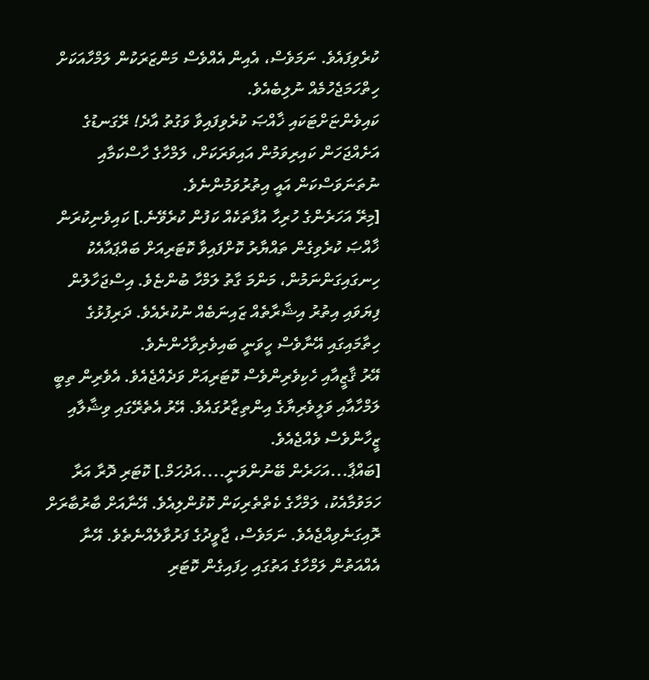ކުރެވިފައެވެ. ނަމަވެސް، އެއިން އެއްވެސް މަންޒަރަކުން ލަމްހާއަކަށް ހިތްހަމަޖެހުމެއް ނުލިބެއެވެ.
ކައިވެންޏަށްޓަކައި ޚާއްޞަ ކުރެވިފައިވާ ވަގުތު އާދެ! ރޭގަނޑުގެ އަށެއްޖަހަން ކައިރިވަމުން އައިވަރަކަށް، ލަމްހާގެ ހާސްކަމާއި ނުތަނަވަސްކަން އައީ އިތުރުވަމުންނެވެ.
[މިރޭ އަހަރެންގެ ހުރިހާ އުފާތަކެއް ކަފުން ކުރެވޭނެ.] ކައިވެނިކުރަން ޚާއްޞަ ކުރެވިގެން ތައްޔާރު ކޮށްފައިވާ ކޮޓަރިއަށް ބައްޕައާއެކު ހިނގައިގަންނަމުން، މަންމަ ގާތު ލަމްހާ ބުންޏެވެ. އިސްޖަހާލުން ފިޔަވައި އިތުރު އިޝާރާތެއް ޒައިނަބެއް ނުކުރެއެވެ. ދަރިފުޅުގެ ހިތާމައިގައި އޭނާވެސް ހީވަނީ ބައިވެރިވާހެންނެވެ.
އޭރު ޤާޒީއާއި ހެކިވެރިންވެސް ކޮޓަރިއަށް ވަދެއްޖެއެވެ. އެވެރިން ތިބީ ލަމްހާއާއި ވަލީވެރިޔާގެ އިންތިޒާރުގައެވެ. އޭރު އެތެރޭގައި ވިޝާލާއި ޒީހާންވެސް ވެއްޖެއެވެ.
[ބައްޕާ...އަހަރެން ބޭނުންވަނީ....އަދުހަމް.] ކޮޓަރި ދޮރާ އަރާ ހަމަވުމާއެކު، ލަމްހާގެ ކެތްތެރިކަން ކޮޅުންލިއެވެ. އޭނާއަށް ބާރުބާރަށް ރޮއިގަނެވިއްޖެއެވެ. ނަމަވެސް، ޖާވީދުގެ ފަރުވާލެއްނެތެވެ. އޭނާ އެއްއަތުން ލަމްހާގެ އަތުގައި ހިފައިގެން ކޮޓަރި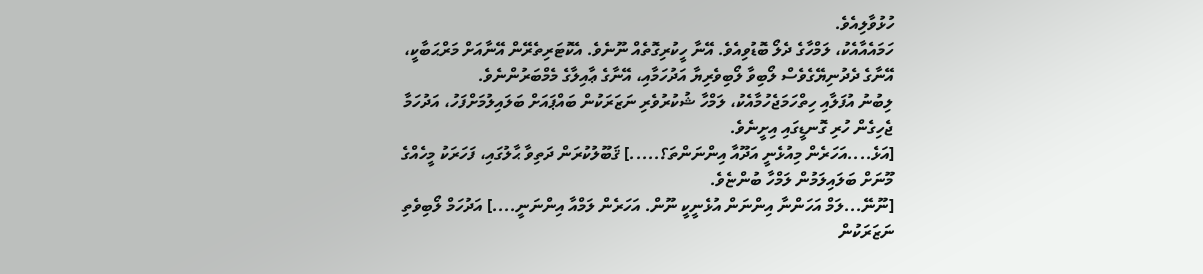ހުޅުވާލިއެވެ.
ހަމައެއާއެކު، ލަމްހާގެ ދެލޯ ބޮޑުވިއެވެ. އޭނާ ހީކުރިގޮތެއް ނޫނެވެ. އެކޮޓަރިތެރޭން އޭނާއަށް މަރްޙަބާކީ، އޭނާގެ ދެދުނިޔޭގެވެސް ލޯބިވާ ލޯބިވެރިޔާ އަދުހަމާއި، އޭނާގެ ޢާއިލާގެ މެމްބަރުންނެވެ.
ލިބުނު އުފަލާއި ހިތްހަމަޖެހުމާއެކު، ލަމްހާ ޝުކުރުވެރި ނަޒަރަކުން ބައްޕައަށް ބަލައިލުމަށްފަހު، އަދުހަމާ ޖެހިގެން ހުރި ގޮނޑީގައި އިށީނެވެ.
[އަޅެ....އަހަރެން މިއުޅެނީ އަދޫއާ އިންނަންތަ؟.....] ޤަބޫލުކުރަން ދަތިވާ ޙާލުގައި، ފަހަރަކު މީހެއްގެ މޫނަށް ބަލައިލަމުން ލަމްހާ ބުންޏެވެ.
[ނޫނޭ...ލަމް އަހަންނާ އިންނަން އުޅެނީކީ ނޫން. އަހަރެން ލަމްއާ އިންނަނީ....] އަދުހަމް ލޯބިވެތި ނަޒަރަކުން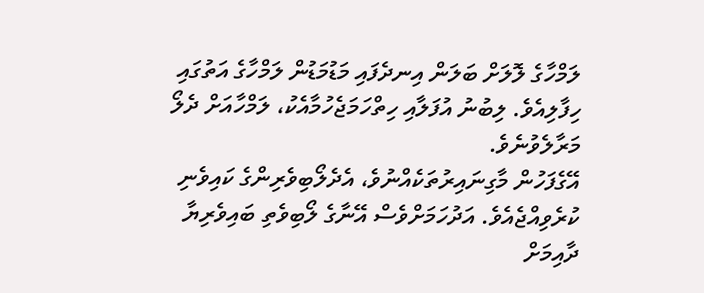ލަމްހާގެ ލޮލަށް ބަލަން އިނދެފައި މަޑުމަޑުން ލަމްހާގެ އަތުގައި ހިފާލިއެވެ. ލިބުނު އުފަލާއި ހިތްހަމަޖެހުމާއެކު، ލަމްހާއަށް ދެލޯ މަރާލެވުނެވެ.
އޭގެފަހުން މާގިނައިރުތަކެއްނުވެ، އެދެލޯބިވެރިންގެ ކައިވެނި ކުރެވިއްޖެއެވެ. އަދުހަމަށްވެސް އޭނާގެ ލޯބިވެތި ބައިވެރިޔާ ދާއިމަށް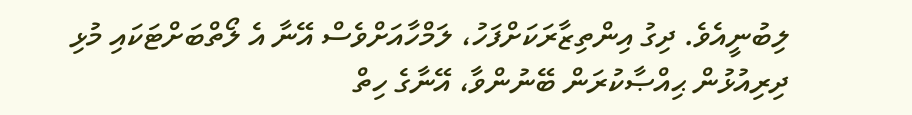ލިބުނީއެވެ. ދިގު އިންތިޒާރަކަށްފަހު، ލަމްހާއަށްވެސް އޭނާ އެ ލޯތްބަށްޓަކައި މުޅި ދިރިއުޅުން ޙިއްޞާކުރަން ބޭނުންވާ، އޭނާގެ ހިތް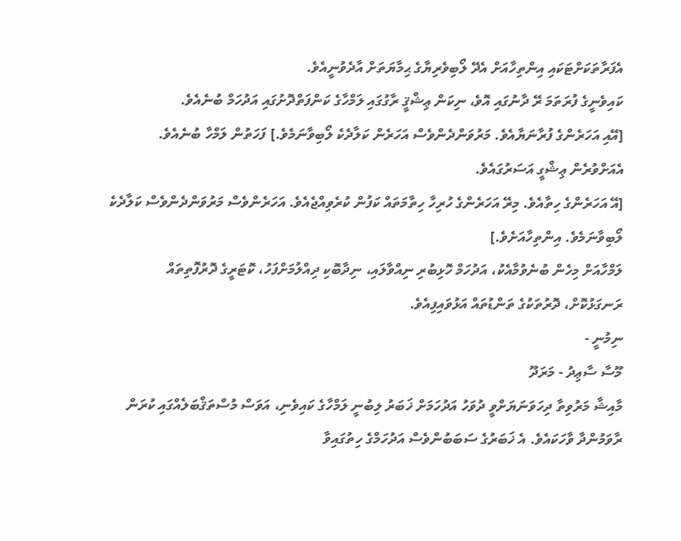އެފަރާތަކަށްޓަކައި އިންތިހާއަށް އެދޭ ލޯބިވެރިޔާގެ ޙިމާޔަތަށް އާދެވުނީއެވެ.
ކައިވެނީގެ ފުރަތަމަ ރޭ ދާނުގައި އޮވެ، ނިކަން ޢިޝްޤީ ރާގުގައި ލަމްހާގެ ކަންފަތްދޮށުގައި އަދުހަމް ބުނެއެވެ.
[އޭއި އަހަރެންގެ ފުރާނަޔާއެވެ. މަރުވަންދެންވެސް އަހަރެން ކަލާދެކެ ލޯބިވާނަމެވެ.] ފަހަތުން ލަމްހާ ބުނެއެވެ. އެއަށްވުރެން ޢިޝްގީ އަސަރުގައެވެ.
[އޭ އަހަރެންގެ ހިތާއެވެ. މިރޭ އަހަރެންގެ ހުރިހާ ހިތާމަތައް ކަފުން ކުރެވިއްޖެއެވެ. އަހަރެންވެސް މަރުވަންދެންވެސް ކަލާދެކެ ލޯބިވާނަމެވެ. އިންތިހާއަށެވެ.]
ލަމްހާއަށް މިހެން ބުނެވުމާއެކު، އަދުހަމް ހޮޅިބުރި ނިއްވާލައި، ނިދާބޮކި ދިއްލުމަށްފަހު، ކޮޓަރީގެ ދޮރުފޮތިތައް ރަނގަޅުކޮށް، ދޮރުތަކުގެ ތަންޑުތައް އަޅުވައިފިއެވެ.
ނިމުނީ -
މޫސާ ސާޢިދު - މަރަދޫ
މާއިޝާ މަރުވިތާ ދިހަވަނަޔަށްވީ ދުވަހު އަދުހަމަށް ޚަބަރު ލިބުނީ ލަމްހާގެ ކައިވެނި، އަވަސް މުސްތަޤްބަލެއްގައި ކުރަން ރާވަމުންދާ ވާހަކައެވެ. އެ ޚަބަރުގެ ސަބަބުންވެސް އަދުހަމްގެ ހިތުގައިވާ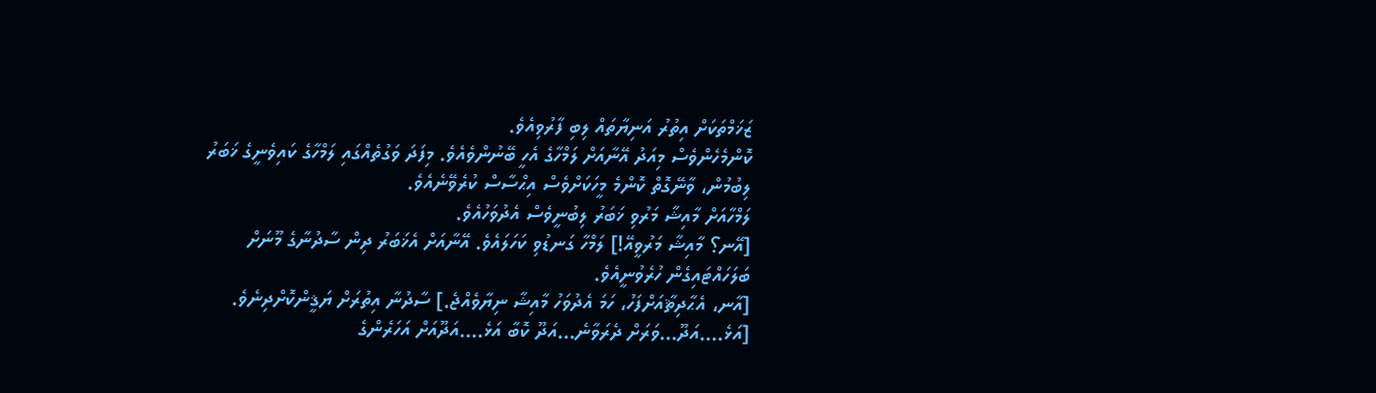ޒަޚަމްތަކަށް އިތުރު އަނިޔާތައް ލިބި ފާރުވިއެވެ.
ކޮންމެހެންވެސް މިއަދު އޭނާއަށް ލަމްހާގެ އެހީ ބޭނުންވެއެވެ. މިފަދަ ވަގުތެއްގައި ލަމްހާގެ ކައިވެނީގެ ޚަބަރު ލިބުމުން، ވާނޭގޮތް ކޮންމެ މީހަކަށްވެސް އިޙްސާސް ކުރެވޭނެއެވެ.
ލަމްހާއަށް މާއިޝާ މަރުވި ޚަބަރު ލިބުނީވެސް އެދުވަހުއެވެ.
[އޭނ؟ މާއިޝާ މަރުވީއޭ!] ލަމްހާ ގަނޑުވި ކަހަލައެވެ. އޭނާއަށް އެޚަބަރު ދިން ސާދުނާގެ މޫނަށް ބަލަހައްޓައިގެން ހުރެވުނީއެވެ.
[އާނ، އެޙާދިޘާއަށްފަހު، ހަމަ އެދުވަހު މާއިޝާ ނިޔާވެއްޖެ.] ސާދުނާ އިތުރަށް ޔަޤީންކޮށްދިނެވެ.
[އަޅެ....އަދޫ...ވަރަށް ދެރަވާނެ...އަދޫ ކޮބާ އަޅެ....އަދޫއަށް އަހަރެންގެ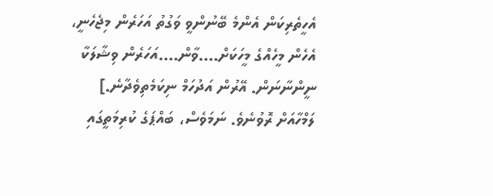އެހީތެރިކަން އެންމެ ބޭނުންވީ ވަގުތު އަހަރެން މިޖެހެނީ، އެހެން މީހެއްގެ މީހަކަށް....ވާން....އަހަރެން ވިޝާލަކާ ނީންނާނަން. އޭރުން އަދުހަމް ނިކަމެތިވެދާނެ.]
ލަމްހާއަށް ރޮވުނެވެ. ނަމަވެސް، ބައްޕަގެ ކުރިމަތީގައި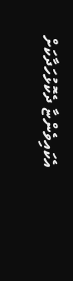އެކައިވެންޏާ ދެކޮޅުހަދާކަށް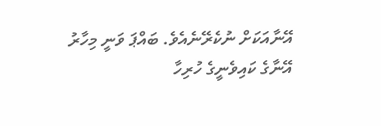އޭނާއަކަށް ނުކެރޭނެއެވެ. ބައްޕަ ވަނީ މިހާރު އޭނާގެ ކައިވެނީގެ ހުރިހާ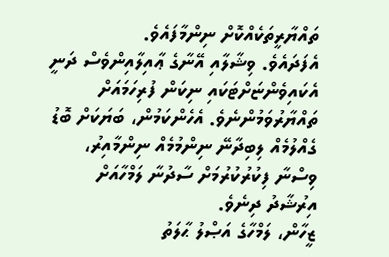ތައްޔާރީތަކެއްކޮށް ނިންމާފައެވެ.
އެފަދައެވެ. ވިޝާލާއި އޭނާގެ ޢާއިލާއިންވެސް ދަނީ އެކައިވެންޏަށްޓަކައި ނިކަން ފުރިހަމައަށް ތައްޔާރުވަމުންނެވެ. އެހެންކަމުން، ބަޔަކަށް ބޮޑު ގެއްލުމެއް ލިބިދާނޭ ނިންމުމެއް ނިންމާއިރު، ވިސްނާ ފިކުރުކުރުމަށް ސާދުނާ ލަމްހާއަށް އިރުޝާދު ދިނެވެ.
ޒީހާން، ލަމްހާގެ އަޞްލު ޙާލަތު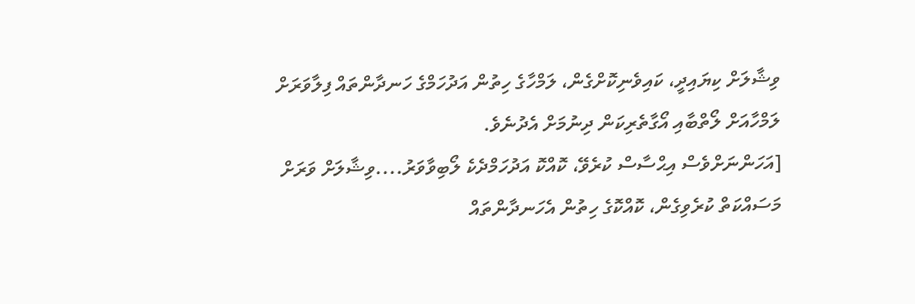ވިޝާލަށް ކިޔައިދީ، ކައިވެނިކޮށްގެން، ލަމްހާގެ ހިތުން އަދުހަމްގެ ހަނދާންތައް ފިލާވަރަށް ލަމްހާއަށް ލޯތްބާއި އޯގާތެރިކަން ދިނުމަށް އެދުނެވެ.
[އަހަންނަށްވެސް އިޙްސާސް ކުރެވޭ، ކޮއްކޮ އަދުހަމްދެކެ ލޯބިވާވަރު....ވިޝާލަށް ވަރަށް މަސައްކަތް ކުރެވިގެން، ކޮއްކޮގެ ހިތުން އެހަނދާންތައް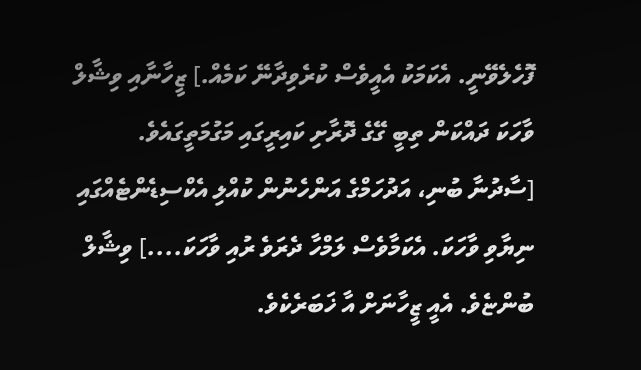ފޮހެލެވޭނީ. އެކަމަކު އެއީވެސް ކުރެވިދާނޭ ކަމެއް.] ޒީހާނާއި ވިޝާލް ވާހަކަ ދައްކަން ތިބީ ގޭގެ ދޮރާށި ކައިރީގައި މަގުމަތީގައެވެ.
[ސާދުނާ ބުނި، އަދުހަމްގެ އަންހެނުން ކުއްލި އެކްސިޑެންޓެއްގައި ނިޔާވި ވާހަކަ. އެކަމާވެސް ލަމްހާ ދެރަވެ ރުއި ވާހަކަ....] ވިޝާލް ބުންޏެވެ. އެއީ ޒީހާނަށް އާ ޚަބަރެކެވެ.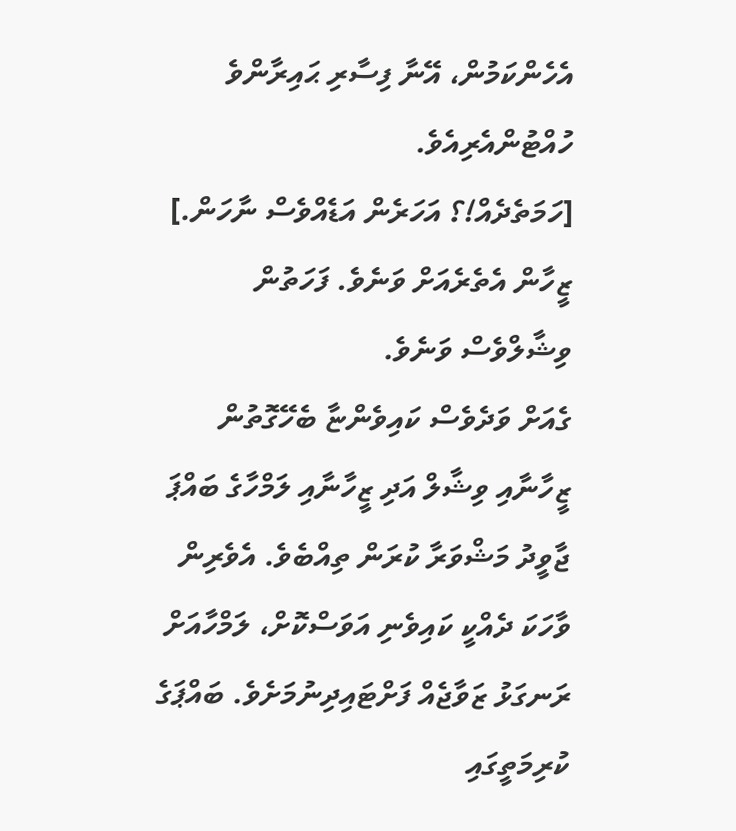އެހެންކަމުން، އޭނާ ފިސާރި ޙައިރާންވެ ހުއްޓުންއެރިއެވެ.
[ހަމަތެދެއް!؟ އަހަރެން އަޑެއްވެސް ނާހަން.] ޒީހާން އެތެރެއަށް ވަނެވެ. ފަހަތުން ވިޝާލްވެސް ވަނެވެ.
ގެއަށް ވަދެވެސް ކައިވެންޏާ ބެހޭގޮތުން ޒީހާނާއި ވިޝާލް އަދި ޒީހާނާއި ލަމްހާގެ ބައްޕަ ޖާވީދު މަޝްވަރާ ކުރަން ތިއްބެވެ. އެވެރިން ވާހަކަ ދެއްކީ ކައިވެނި އަވަސްކޮށް، ލަމްހާއަށް ރަނގަޅު ޒަވާޖެއް ފަށްޓައިދިނުމަށެވެ. ބައްޕަގެ ކުރިމަތީގައި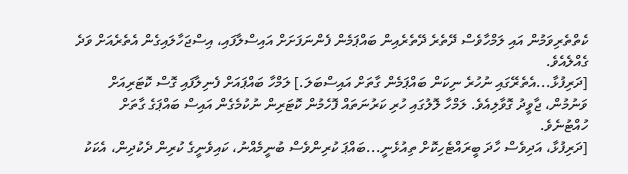ކެތްތެރިވަމުން އައި ލަމްހާވެސް ދޭތެރެ ދޭތެރެއިން ބައްޕަމެން ފެންނަފަށަށް އައިސްލާފައި، އިސްޖަހާލައިގެން އެތެރެއަށް ވަދެ ގެއްލެއެވެ.
[ދަރިފުޅާ...އެތެރޭގައި ނުހުރެ ނިކަން ބައްޕަމެން ގާތަށް އައިސްބަލަ.] ލަމްހާ ބައްޕައަށް ފެނިލާފައި ގޮސް ކޮޓަރިއަށް ވަނުމުން، ޖާވީދު ގޮވާލިއެވެ. ލަމްހާ ލޮލުގައި ހުރި ކަރުނަތައް ފޮހެމުން ކޮޓަރިން ނުކުމެގެން އައިސް ބައްޕަގެ ގާތަށް ހުއްޓުނެވެ.
[ދަރިފުޅާ، އަދިވެސް ހާދަ ބީރައްޓެހިކޮށް ތިއުޅެނީ...ބައްޕަ ކުރިންވެސް ބުނީމެއްނު، ކައިވެނީގެ ކުރިން ދެކުދިން، އެކަކު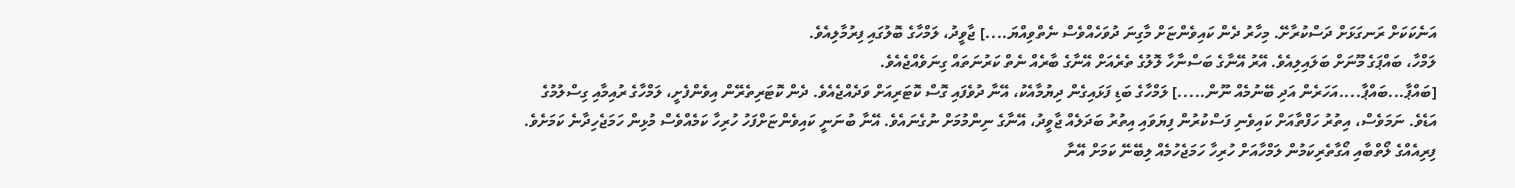އަނެކަކަށް ރަނގަޅަށް ދަސްކުރާށޭ. މިހާރު ދެން ކައިވެންޏަށް މާގިނަ ދުވަހެއްވެސް ނެތްވިއްޔަ....] ޖާވީދު، ލަމްހާގެ ބޮލުގައި ފިރުމާލިއެވެ.
ލަމްހާ، ބައްޕަގެ މޫނަށް ބަލައިލިއެވެ. އޭރު އޭނާގެ ބަސްނާހާ ލޮލުގެ ތެރެއަށް އޭނާގެ ބާރެއް ނެތް ކަރުނަތައް ގިނަވެއްޖެއެވެ.
[ބައްޕާ...ބައްޕާ....އަހަރެން އަދި ބޭނުމެއް ނޫން.....] ލަމްހާގެ ބަޑި ފަޅައިގެން ދިޔުމާއެކު، އޭނާ ދުވެފައި ގޮސް ކޮޓަރިއަށް ވަދެއްޖެއެވެ. ދެން ކޮޓަރިތެރޭން އިވެންފެށީ، ލަމްހާގެ ރުއިމާއި ގިސްލުމުގެ އަޑެވެ. ނަމަވެސް، އިތުރު ހަފްތާއަށް ކައިވެނި ފަސްކުރުން ފިޔަވައި އިތުރު ބަދަލެއް ޖާވީދު، އޭނާގެ ނިންމުމަށް ނުގެނައެވެ. އޭނާ ބުނަނީ ކައިވެންޏަށްފަހު ހުރިހާ ކަމެއްވެސް މުޅިން ހަމަޖެހިދާނެ ކަމަށެވެ. ފިރިއެއްގެ ލޯތްބާއި އޯގާތެރިކަމުން ލަމްހާއަށް ހުރިހާ ހަމަޖެހުމެއް ލިބޭނޭ ކަމަށް އޭނާ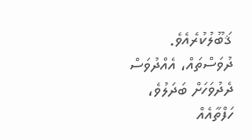ޤަބޫލުކުރެއެވެ.
ދުވަސްތައް، އެއްދުވަސް ދެދުވަހަށް ބަދަލުވެ، ހަފްތާއެއް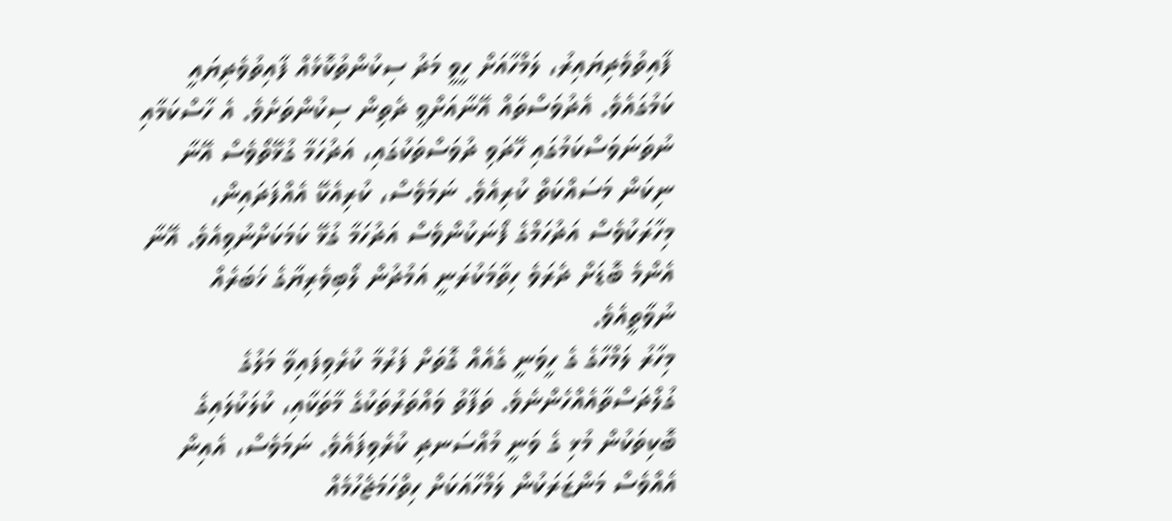ފާއިތުވެދިޔައިރު، ލަމްހާއަށް ހީވީ މަދު ސިކުންތުކޮޅެއް ފާއިތުވެދިޔައީ ކަމުގައެވެ. އެދުވަސްތައް އޭނާއަށްވީ ދެތިން ސިކުންތަށެވެ. އެ ހާސްކަމާއި ނުތަނަވަސްކަމުގައި ހޭދަވި ދުވަސްތަކުގައި، އަދުހަމާ ގުޅޭތޯވެސް އޭނާ ނިކަން މަސައްކަތް ކުރިއެވެ. ނަމަވެސް، ކުރިއެކޭ އެއްފަދައިން، މިހާރަކުވެސް އަދުހަމްގެ ފޯނަކުންވެސް އަދުހަމާ ގުޅޭ ކަމަކަށްނުވިއެވެ. އޭނާ އެންމެ ބޮޑަށް ދެރަވެ ހިތާމަކުރަނީ އަމުދުން ލޯބިވެރިޔާގެ ޚަބަރެއް ނުވާތީއެވެ.
މިހާރު ލަމްހާގެ ގެ ހީވަނީ ގެއެއް ގޮތަށް ފަރުމާ ކުރެވިފައިވާ މަލުގެ ގުލްދަސްތާއެއްހެންނެވެ. ތަފާތު ވައްތަރުތަކުގެ މާތަކާއި، ކުލަކުލައިގެ ބޮކިތަކުން މުޅި ގެ ވަނީ މުއްސަނދި ކުރެވިފައެވެ. ނަމަވެސް، އެއިން އެއްވެސް މަންޒަރަކުން ލަމްހާއަކަށް ހިތްހަމަޖެހުމެއް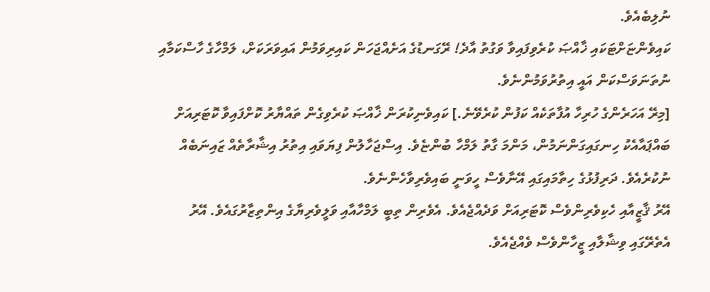ނުލިބެއެވެ.
ކައިވެންޏަށްޓަކައި ޚާއްޞަ ކުރެވިފައިވާ ވަގުތު އާދެ! ރޭގަނޑުގެ އަށެއްޖަހަން ކައިރިވަމުން އައިވަރަކަށް، ލަމްހާގެ ހާސްކަމާއި ނުތަނަވަސްކަން އައީ އިތުރުވަމުންނެވެ.
[މިރޭ އަހަރެންގެ ހުރިހާ އުފާތަކެއް ކަފުން ކުރެވޭނެ.] ކައިވެނިކުރަން ޚާއްޞަ ކުރެވިގެން ތައްޔާރު ކޮށްފައިވާ ކޮޓަރިއަށް ބައްޕައާއެކު ހިނގައިގަންނަމުން، މަންމަ ގާތު ލަމްހާ ބުންޏެވެ. އިސްޖަހާލުން ފިޔަވައި އިތުރު އިޝާރާތެއް ޒައިނަބެއް ނުކުރެއެވެ. ދަރިފުޅުގެ ހިތާމައިގައި އޭނާވެސް ހީވަނީ ބައިވެރިވާހެންނެވެ.
އޭރު ޤާޒީއާއި ހެކިވެރިންވެސް ކޮޓަރިއަށް ވަދެއްޖެއެވެ. އެވެރިން ތިބީ ލަމްހާއާއި ވަލީވެރިޔާގެ އިންތިޒާރުގައެވެ. އޭރު އެތެރޭގައި ވިޝާލާއި ޒީހާންވެސް ވެއްޖެއެވެ.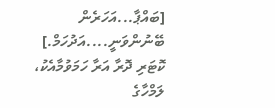[ބައްޕާ...އަހަރެން ބޭނުންވަނީ....އަދުހަމް.] ކޮޓަރި ދޮރާ އަރާ ހަމަވުމާއެކު، ލަމްހާގެ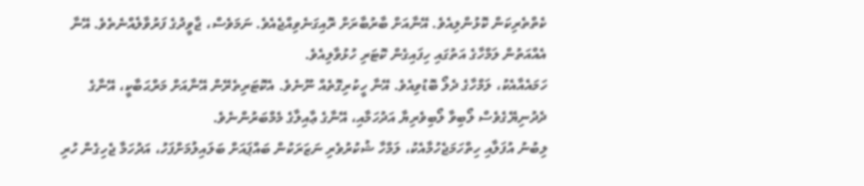ކެތްތެރިކަން ކޮޅުންލިއެވެ. އޭނާއަށް ބާރުބާރަށް ރޮއިގަނެވިއްޖެއެވެ. ނަމަވެސް، ޖާވީދުގެ ފަރުވާލެއްނެތެވެ. އޭނާ އެއްއަތުން ލަމްހާގެ އަތުގައި ހިފައިގެން ކޮޓަރި ހުޅުވާލިއެވެ.
ހަމައެއާއެކު، ލަމްހާގެ ދެލޯ ބޮޑުވިއެވެ. އޭނާ ހީކުރިގޮތެއް ނޫނެވެ. އެކޮޓަރިތެރޭން އޭނާއަށް މަރްޙަބާކީ، އޭނާގެ ދެދުނިޔޭގެވެސް ލޯބިވާ ލޯބިވެރިޔާ އަދުހަމާއި، އޭނާގެ ޢާއިލާގެ މެމްބަރުންނެވެ.
ލިބުނު އުފަލާއި ހިތްހަމަޖެހުމާއެކު، ލަމްހާ ޝުކުރުވެރި ނަޒަރަކުން ބައްޕައަށް ބަލައިލުމަށްފަހު، އަދުހަމާ ޖެހިގެން ހުރި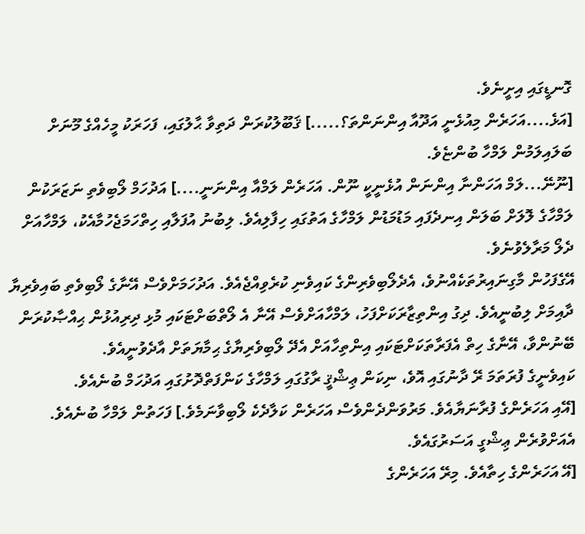ގޮނޑީގައި އިށީނެވެ.
[އަޅެ....އަހަރެން މިއުޅެނީ އަދޫއާ އިންނަންތަ؟.....] ޤަބޫލުކުރަން ދަތިވާ ޙާލުގައި، ފަހަރަކު މީހެއްގެ މޫނަށް ބަލައިލަމުން ލަމްހާ ބުންޏެވެ.
[ނޫނޭ...ލަމް އަހަންނާ އިންނަން އުޅެނީކީ ނޫން. އަހަރެން ލަމްއާ އިންނަނީ....] އަދުހަމް ލޯބިވެތި ނަޒަރަކުން ލަމްހާގެ ލޮލަށް ބަލަން އިނދެފައި މަޑުމަޑުން ލަމްހާގެ އަތުގައި ހިފާލިއެވެ. ލިބުނު އުފަލާއި ހިތްހަމަޖެހުމާއެކު، ލަމްހާއަށް ދެލޯ މަރާލެވުނެވެ.
އޭގެފަހުން މާގިނައިރުތަކެއްނުވެ، އެދެލޯބިވެރިންގެ ކައިވެނި ކުރެވިއްޖެއެވެ. އަދުހަމަށްވެސް އޭނާގެ ލޯބިވެތި ބައިވެރިޔާ ދާއިމަށް ލިބުނީއެވެ. ދިގު އިންތިޒާރަކަށްފަހު، ލަމްހާއަށްވެސް އޭނާ އެ ލޯތްބަށްޓަކައި މުޅި ދިރިއުޅުން ޙިއްޞާކުރަން ބޭނުންވާ، އޭނާގެ ހިތް އެފަރާތަކަށްޓަކައި އިންތިހާއަށް އެދޭ ލޯބިވެރިޔާގެ ޙިމާޔަތަށް އާދެވުނީއެވެ.
ކައިވެނީގެ ފުރަތަމަ ރޭ ދާނުގައި އޮވެ، ނިކަން ޢިޝްޤީ ރާގުގައި ލަމްހާގެ ކަންފަތްދޮށުގައި އަދުހަމް ބުނެއެވެ.
[އޭއި އަހަރެންގެ ފުރާނަޔާއެވެ. މަރުވަންދެންވެސް އަހަރެން ކަލާދެކެ ލޯބިވާނަމެވެ.] ފަހަތުން ލަމްހާ ބުނެއެވެ. އެއަށްވުރެން ޢިޝްގީ އަސަރުގައެވެ.
[އޭ އަހަރެންގެ ހިތާއެވެ. މިރޭ އަހަރެންގެ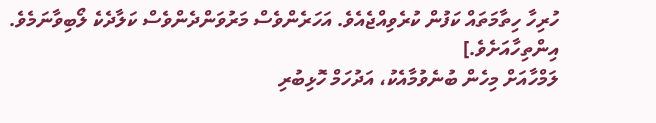ހުރިހާ ހިތާމަތައް ކަފުން ކުރެވިއްޖެއެވެ. އަހަރެންވެސް މަރުވަންދެންވެސް ކަލާދެކެ ލޯބިވާނަމެވެ. އިންތިހާއަށެވެ.]
ލަމްހާއަށް މިހެން ބުނެވުމާއެކު، އަދުހަމް ހޮޅިބުރި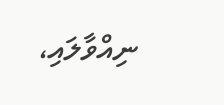ނިއްވާލައި،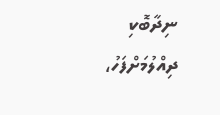ނިދާބޮކި ދިއްލުމަށްފަހު،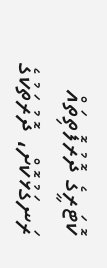ކޮޓަރީގެ ދޮރުފޮތިތައް ރަނގަޅުކޮށް، ދޮރުތަކުގެ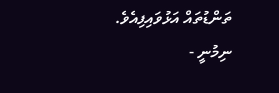ތަންޑުތައް އަޅުވައިފިއެވެ.
ނިމުނީ -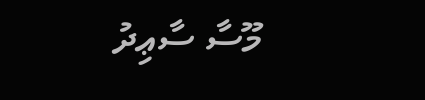މޫސާ ސާޢިދު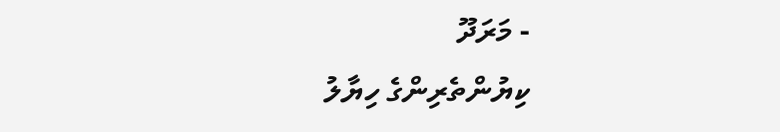- މަރަދޫ
ކިޔުންތެރިންގެ ހިޔާލު